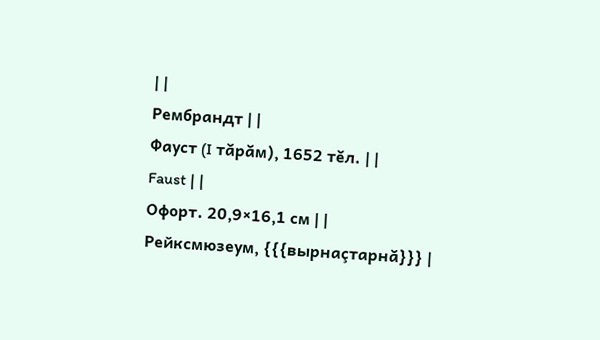| |
Рембрандт | |
Фауст (I тăрăм), 1652 тĕл. | |
Faust | |
Офорт. 20,9×16,1 см | |
Рейксмюзеум, {{{вырнаçтарнă}}} |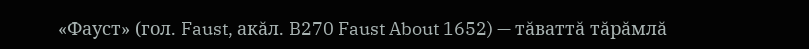«Фауст» (гол. Faust, акăл. B270 Faust About 1652) — тăваттă тăрăмлă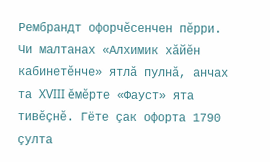Рембрандт офорчĕсенчен пĕрри. Чи малтанах «Алхимик хăйĕн кабинетĕнче» ятлă пулнă, анчах та XVIII ĕмĕрте «Фауст» ята тивĕçнĕ. Гёте çак офорта 1790 çулта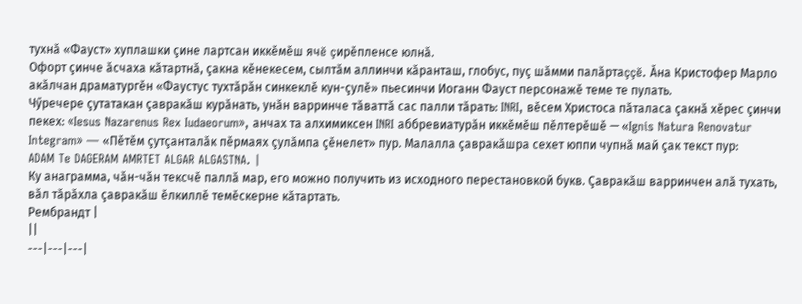тухнă «Фауст» хуплашки çине лартсан иккĕмĕш ячĕ çирĕпленсе юлнă.
Офорт çинче ăсчаха кăтартнă, çакна кĕнекесем, сылтăм аллинчи кăранташ, глобус, пуç шăмми палăртаççĕ. Ăна Кристофер Марло акăлчан драматургĕн «Фаустус тухтăрăн синкеклĕ кун-çулĕ» пьесинчи Иоганн Фауст персонажĕ теме те пулать.
Чӳречере çутатакан çавракăш курăнать, унăн варринче тăваттă сас палли тăрать: INRI, вĕсем Христоса пăталаса çакнă хĕрес çинчи пекех: «Iesus Nazarenus Rex Iudaeorum», анчах та алхимиксен INRI аббревиатурăн иккĕмĕш пĕлтерĕшĕ — «Ignis Natura Renovatur Integram» — «Пĕтĕм çутçанталăк пĕрмаях çулăмпа çĕнелет» пур. Малалла çавракăшра сехет юппи чупнă май çак текст пур:
ADAM Te DAGERAM AMRTET ALGAR ALGASTNA. |
Ку анаграмма, чăн-чăн тексчĕ паллă мар, его можно получить из исходного перестановкой букв. Çавракăш варринчен алă тухать, вăл тăрăхла çавракăш ĕлкиллĕ темĕскерне кăтартать.
Рембрандт |
||
---|---|---|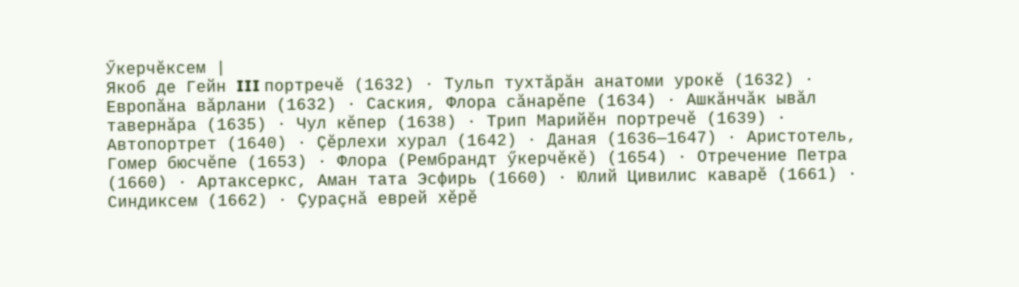Ӳкерчĕксем |
Якоб де Гейн III портречĕ (1632) · Тульп тухтăрăн анатоми урокĕ (1632) · Европăна вăрлани (1632) · Саския, Флора сăнарĕпе (1634) · Ашкăнчăк ывăл тавернăра (1635) · Чул кĕпер (1638) · Трип Марийĕн портречĕ (1639) · Автопортрет (1640) · Çĕрлехи хурал (1642) · Даная (1636—1647) · Аристотель, Гомер бюсчĕпе (1653) · Флора (Рембрандт ӳкерчӗкӗ) (1654) · Отречение Петра (1660) · Артаксеркс, Аман тата Эсфирь (1660) · Юлий Цивилис каварĕ (1661) · Синдиксем (1662) · Çураçнă еврей хĕрĕ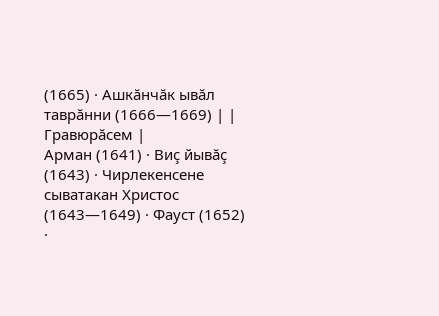(1665) · Ашкăнчăк ывăл таврăнни (1666—1669) | |
Гравюрăсем |
Арман (1641) · Виç йывăç (1643) · Чирлекенсене сыватакан Христос (1643—1649) · Фауст (1652) ·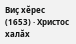Виç хĕрес (1653) · Христос халăх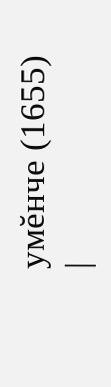умĕнче (1655) |